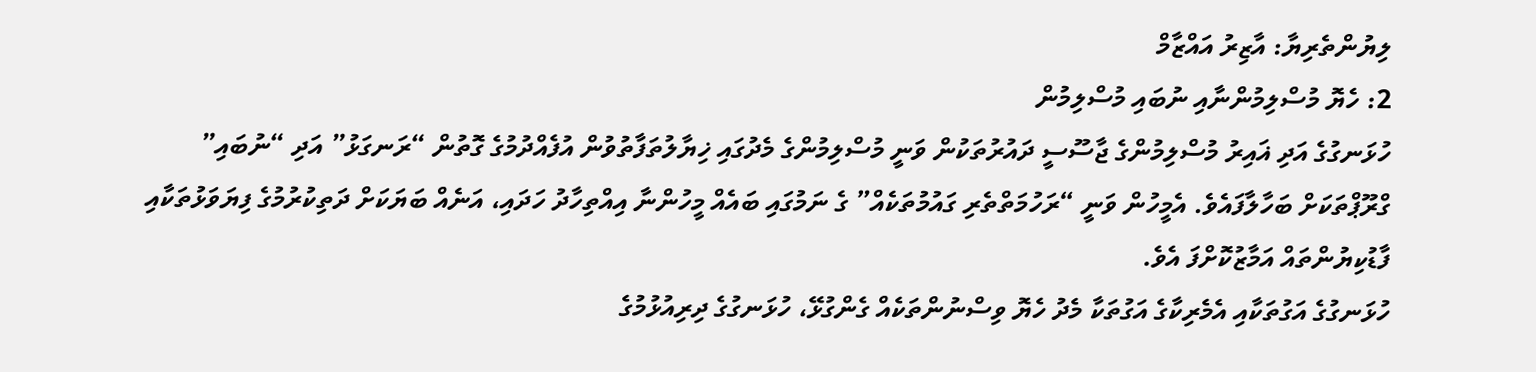ލިޔުންތެރިޔާ: އާޒިރު އައްޒާމް
2: ހެޔޮ މުސްލިމުންނާއި ނުބައި މުސްލިމުން
ހުޅަނގުގެ އަދި ޣައިރު މުސްލިމުންގެ ޖާސޫސީ ދައުރުތަކުން ވަނީ މުސްލިމުންގެ މެދުގައި ޚިޔާލުތަފާތުވުން އުފެއްދުމުގެ ގޮތުން “ރަނގަޅު” އަދި “ނުބައި” ގްރޫޕްތަކަށް ބަހާލާފައެވެ. އެމީހުން ވަނީ “ރަހުމަތްތެރި ގައުމުތަކެއް” ގެ ނަމުގައި ބައެއް މީހުންނާ އިއްތިހާދު ހަދައި، އަނެއް ބަޔަކަށް ދަތިކުރުމުގެ ފިޔަވަޅުތަކާއި ފާޑުކިޔުންތައް އަމާޒުކޮށްފަ އެވެ.
ހުޅަނގުގެ އަގުތަކާއި އެމެރިކާގެ އަގުތަކާ މެދު ހެޔޮ ވިސްނުންތަކެއް ގެންގުޅޭ، ހުޅަނގުގެ ދިރިއުޅުމުގެ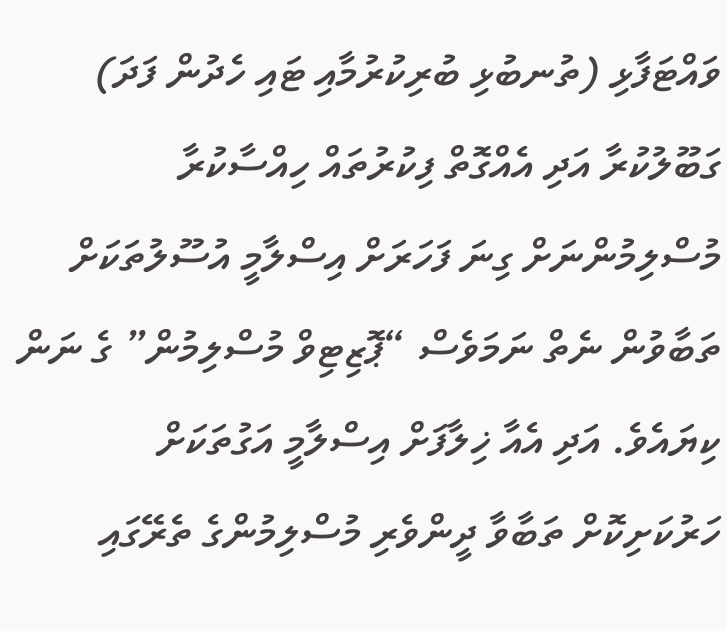ވައްޓަފާޅި (ތުނބުޅި ބުރިކުރުމާއި ޓައި ހެދުން ފަދަ) ގަބޫލުކުރާ އަދި އެއްގޮތް ފިކުރުތައް ހިއްސާކުރާ މުސްލިމުންނަށް ގިނަ ފަހަރަށް އިސްލާމީ އުސޫލުތަކަށް ތަބާވުން ނެތް ނަމަވެސް “ޕޮޒިޓިވް މުސްލިމުން” ގެ ނަން ކިޔައެވެ. އަދި އެއާ ޚިލާފަށް އިސްލާމީ އަގުތަކަށް ހަރުކަށިކޮށް ތަބާވާ ދީންވެރި މުސްލިމުންގެ ތެރޭގައި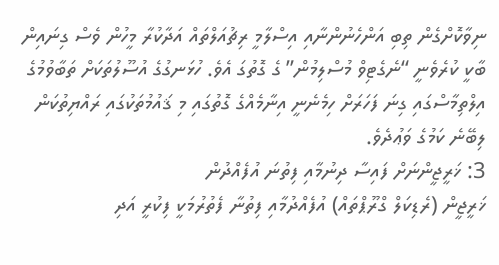ނިވާކޮށްގެން ތިބި އަންހެނުންނާއި އިސްލާމީ ރިޗުއަލްތައް އަދާކުރާ މީހުން ވެސް ގިނައިން ބާކީ ކުރެވެނީ “ނެގެޓިވް މުސްލިމުން” ގެ ގޮތުގަ އެވެ. ހުޅަނގުގެ އުސޫލުތަކަށް ތަބާވުމުގެ އިލްތިމާސްގައި ގިނަ ފަހަރަށް ހިމެނެނީ އިނާމެއްގެ ގޮތުގައި މި ޤައުމުތަކުގައި ރައްޔިތުކަން ލިބޭނެ ކަމުގެ ވަޢުދެވެ.
3: ޚަރީޖީންނަށް ފައިސާ ދިނުމާއި ފިތުނަ އުފެއްދުން
ޚަރީޖީން (ރެޑިކަލް ގްރޫޕްތައް) އުފެއްދުމާއި ފިތުނާ ފެތުރުމަކީ ފިކުރީ އަދި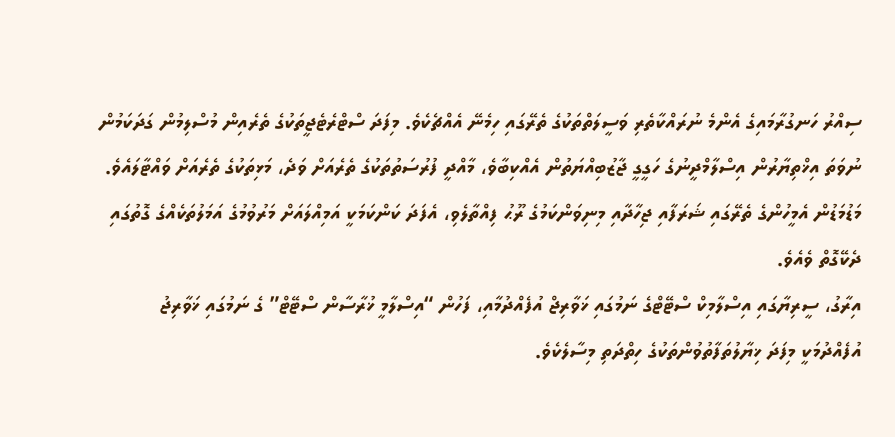ސިއްރު ހަނގުރާމައިގެ އެންމެ ނުރައްކާތެރި ވަސީލަތްތަކުގެ ތެރޭގައި ހިމެނޭ އެއްޗެކެވެ. މިފަދަ ސްޓްރެޓެޖީތަކުގެ ތެރެއިން މުސްލިމުން ގަދަކަމުން ނުވަތަ އިޚްތިޔާރުން އިސްލާމްދީނުގެ ހަގީގީ ޖާޒުބިއްޔަތުން އެއްކިބާވެ، މާއްދީ ފުރުސަތުތަކުގެ ތެރެއަށް ވަދެ، މަޅިތަކުގެ ތެރެއަށް ވައްޓާލައެވެ. މަޑުމަޑުން އެމީހުންގެ ތެރޭގައި ޝަރަފާއި ޖިހާދާއި މިނިވަންކަމުގެ ރޫޙު ފިއްތާލެވި، އެފަދަ ކަންކަމަކީ އަމިއްލައަށް މަރުވުމުގެ އަމަލުތަކެއްގެ ގޮތުގައި ދެކޭގޮތް ވެއެވެ.
އިރާގު، ސީރިޔާގައި އިސްލާމިކް ސްޓޭޓްގެ ނަމުގައި ޚަވާރިޖް އުފެއްދުމާއި، ފަހުން “އިސްލާމީ ޚުރާސާން ސްޓޭޓް” ގެ ނަމުގައި ޚަވާރިޖު އުފެއްދުމަކީ މިފަދަ ޚިޔާލުތަފާތުވުންތަކުގެ ހިތްދަތި މިސާލެކެވެ.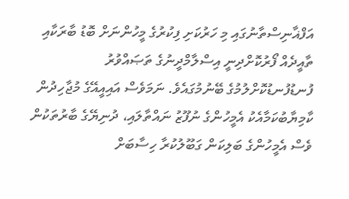އަފްޣާނިސްތާނުގައި މި ހަރުކަށި ފިކުރުގެ މީހުންނަށް ބޮޑު ބާރަކާއި ތާއީދެއް ފޯރުކޮށްދިނީ އިސްލާމްދީނުގެ ތަޞައްވުރު ފުނޑުފުނޑުކޮށްލުމުގެ ބޭނުމުގައެވެ. ނަމަވެސް އައިއީއޭގެ މުޖާހިދުން ކާމިޔާބުކަމާއެކު އެމީހުންގެ ނުފޫޒު ނައްތާލައި، ދުނިޔޭގެ ބާރުތަކުން ވެސް އެމީހުންގެ ބަލިކަން ގަބޫލުކުރާ ހިސާބަށް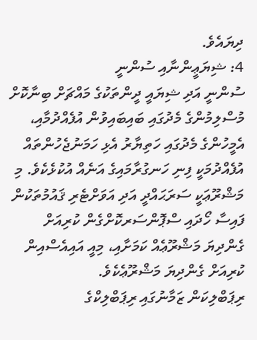ދިޔައެވެ.
4: ޝިޔަޢީންނާއި ސުންނީ
ސުންނީ އަދި ޝިޔައީ ދީންތަކުގެ މައްޗަށް ބިނާކޮށް މުސްލިމުންގެ މެދުގައި ބައިބައިވުން އުފެއްދުމާއި، އެމީހުންގެ މެދުގައި ހަތިޔާރު އެޅި ހަމަނުޖެހުންތައް އުފެއްދުމަކީ ފިނި ހަނގުރާމައިގެ އަނެއް އުކުޅެކެވެ. މި މަޝްރޫޢަކީ ސަރަޙައްދީ އަދި އަވަށްޓެރި ޤައުމުތަކުން ފައިސާ ހޯދައި ސްޕޮންސަރކޮށްގެން ކުރިއަށް ގެންދިޔަ މަޝްރޫޢެއް ކަމަށާއި، މިއީ އައިއެސްއިން ކުރިއަށް ގެންދިޔަ މަޝްރޫޢެކެވެ.
ރިޕަބްލިކަން ޒަމާނުގައި ރިޕަބްލިކްގެ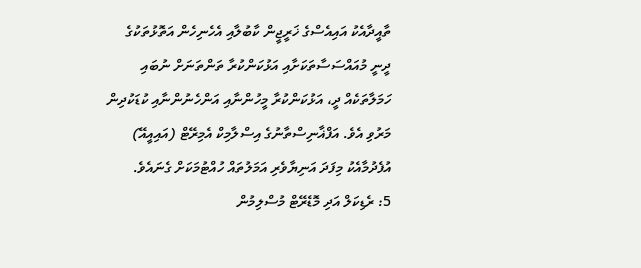ތާއީދާއެކު އައިއެސްގެ ޚަރީޖީން ކާބުލާއި އެހެނިހެން އަތޮޅުތަކުގެ ދީނީ މުއައްސަސާތަކަށާއި އަޅުކަންކުރާ ތަންތަނަށް ނުބައި ހަމަލާތަކެއް ދީ، އަޅުކަންކުރާ މީހުންނާއި އަންހެނުންނާއި ކުޑަކުދިން މަރުވި އެވެ. އަފްޣާނިސްތާނުގެ އިސްލާމިކް އެމިރޭޓް (އައިއީއޭ) އުފެދުމާއެކު މިފަދަ އަނިޔާވެރި އަމަލުތައް ހުއްޓުމަކަށް ގެނައެވެ.
5: ރެޑިކަލް އަދި މޮޑެރޭޓް މުސްލިމުން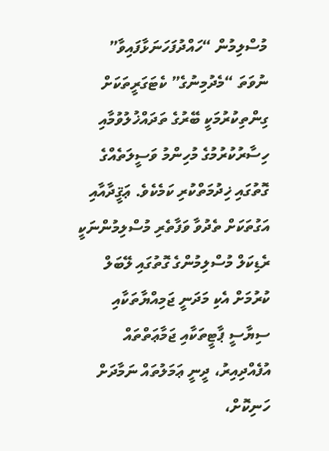މުސްލިމުން “ހައްދުފަހަނަޅާފައިވާ” ނުވަތަ “މެދުމިނުގެ” ކެޓަގަރީތަކަށް ގިންތިކުރުމަކީ ބޭރުގެ ތަދައްޚުލުވުމާއި ހިސާރުކުރުމުގެ މުހިންމު ވަސީލަތެއްގެ ގޮތުގައި ޚިދުމަތްކުރި ކަމެކެވެ. ޢަޤީދާއާއި އަގުތަކަށް ތެދުވާ ވަފާތެރި މުސްލިމުންނަކީ ރެޑިކަލް މުސްލިމުންގެ ގޮތުގައި ލޭބަލް ކުރުމަށް އެކި މަދަނީ ޖަމިއްޔާތަކާއި ސިޔާސީ ޕާޓީތަކާއި ޖަމާޢަތްތައް އުފެއްދިއިރު، ދީނީ ޢަމަލުތައް ނަމާދަށް ހަނިކޮށް،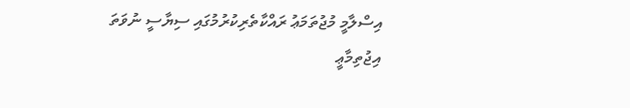އިސްލާމީ މުޖުތަމަޢު ރައްކާތެރިކުރުމުގައި ސިޔާސީ ނުވަތަ އިޖުތިމާޢީ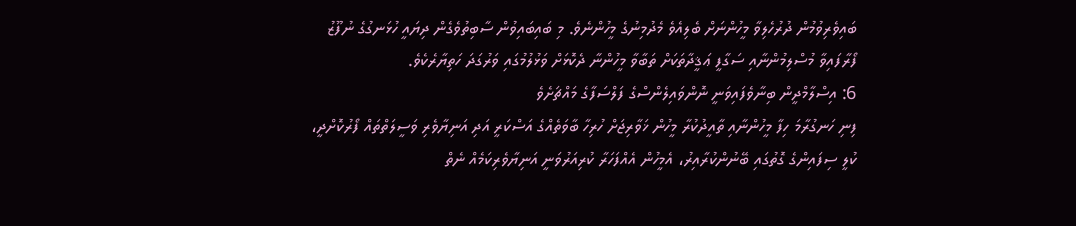ބައިވެރިވުމުން ދުރުހެލިވާ މީހުންނަށް ބެލިއެވެ މެދުމިނުގެ މީހުންނެވެ. މި ބައިބައިވުން ސާބިތުވެގެން ދިޔައީ ހުޅަނގުގެ ނުފޫޒު ފޯރާފައިވާ މުސްލިމުންނާއި ސަގާފީ ޢަޤީދާތަކަށް ތަބާވާ މީހުންނާ ދެކޮޅަށް ވަޅުލުމުގައި ވަރުގަދަ ހަތިޔާރެކެވެ.
6: އިސްލާމްދީން ބިނާވެފައިވަނީ ނޮންވައިލެންސްގެ ފަލްސަފާގެ މައްޗަށެވެ
ފިނި ހަނގުރާމަ ހިފާ މީހުންނާއި ތާއީދުކުރާ މީހުން ޚަވާރިޖަށް ހުރިހާ ބާވަތެއްގެ އަސްކަރީ އަދި އަނިޔާވެރި ވަސީލަތްތައް ފޯރުކޮށްދީ، ކުލީ ސިފައިންގެ ގޮތުގައި ބޭނުންކުރާއިރު، އެމީހުން އެއްފަހަރާ ކުރިއަރުވަނީ އަނިޔާވެރިކަމެއް ނެތް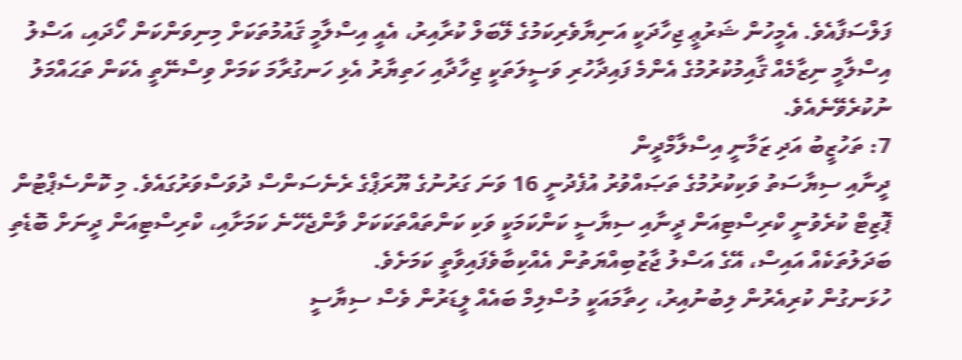ފަލްސަފާއެވެ. އެމީހުން ޝަރުޢީ ޖިހާދަކީ އަނިޔާވެރިކަމުގެ ލޭބަލް ކުރާއިރު، އެއީ އިސްލާމީ ޤައުމުތަކަށް މިނިވަންކަން ހޯދައި، އަސްލު އިސްލާމީ ނިޒާމެއް ޤާއިމުކުރުމުގެ އެންމެ ފައިދާހުރި ވަސީލަތަކީ ޖިހާދާއި ހަތިޔާރު އެޅި ހަނގުރާމަ ކަމަށް ވިސްނޭތީ އެކަން ތަޙައްމަލު ނުކުރެވޭނެއެވެ.
7: ތަހުޒީބު އަދި ޒަމާނީ އިސްލާމްދީން
ދީނާއި ސިޔާސަތު ވަކިކުރުމުގެ ތަޞައްވުރު އުފެދުނީ 16 ވަނަ ގަރުނުގެ ޔޫރަޕްގެ ރެނެސަންސް ދުވަސްވަރުގައެވެ. މި ކޮންސެޕްޓުން ޕޮޒިޓް ކުރެވުނީ ކްރިސްޓިއަން ދީނާއި ސިޔާސީ ކަންކަމަކީ ވަކި ކަންތައްތަކަކަށް ވާންޖެހޭނެ ކަމަށާއި، ކްރިސްޓިއަން ދީނަށް ބޮޑެތި ބަދަލުތަކެއް އައިސް، އޭގެ އަސްލު ޖާޒުބިއްޔަތުން އެއްކިބާވެފައިވާތީ ކަމަށެވެ.
ހުޅަނގުން ކުރިއެރުން ލިބުނުއިރު، ހިތާމައަކީ މުސްލިމް ބައެއް ލީޑަރުން ވެސް ސިޔާސީ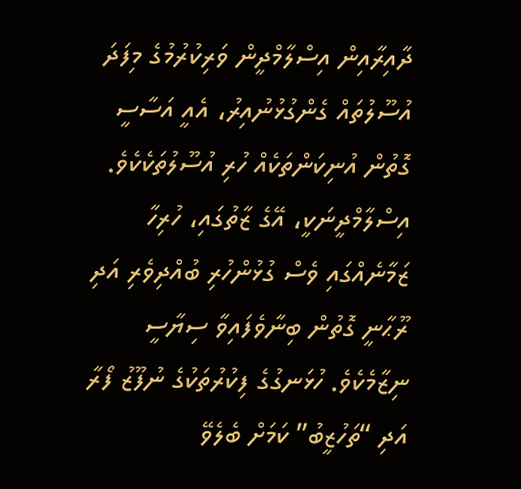ދާއިރާއިން އިސްލާމްދީން ވަރިކުރުމުގެ މިފަދަ އުސޫލުތައް ގެންގުޅުނުއިރު، އެއީ އަސާސީ ގޮތުން އުނިކަންތަކެއް ހުރި އުސޫލުތަކެކެވެ. އިސްލާމްދީނަކީ، އޭގެ ޒާތުގައި، ހުރިހާ ޒަމާނެއްގައި ވެސް ގުޅުންހުރި ބުއްދިވެރި އަދި ރޫޙާނީ ގޮތުން ބިނާވެފައިވާ ސިޔާސީ ނިޒާމެކެވެ. ހުޅަނގުގެ ފިކުރުތަކުގެ ނުފޫޒު ފޯރާ އަދި “ތަހުޒީބު” ކަމަށް ބެލެވޭ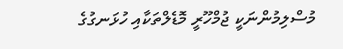މުސްލިމުންނަކީ ޖުމްހޫރީ މޮޑެލްތަކާއި ހުޅަނގުގެ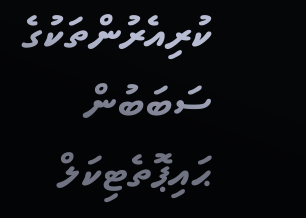ކުރިއެރުންތަކުގެ ސަބަބުން ޙައިޕޮތެޓިކަލް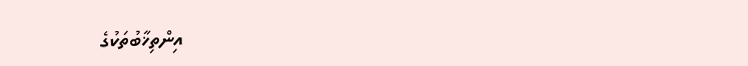އިންތިޚާބުތަކުގެ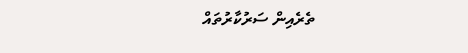ތެރެއިން ސަރުކާރުތައް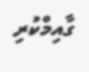ގާއިމްކުރި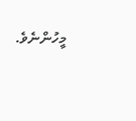މީހުންނެވެ.